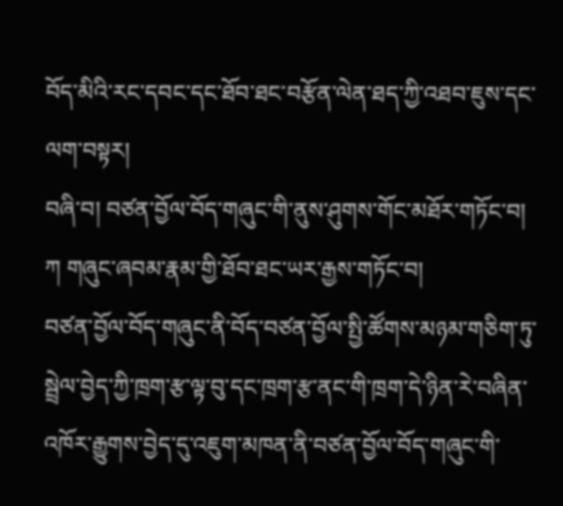བོད་མིའི་རང་དབང་དང་ཐོབ་ཐང་བརྩོན་ལེན་ཐད་ཀྱི་འཐབ་ཇུས་དང་ལག་བསྟར།
བཞི་བ། བཙན་བྱོལ་བོད་གཞུང་གི་ནུས་ཤུགས་གོང་མཐོར་གཏོང་བ།
ཀ གཞུང་ཞབམ་རྣམ་གྱི་ཐོབ་ཐང་ཡར་རྒྱས་གཏོང་བ།
བཙན་བྱོལ་བོད་གཞུང་ནི་བོད་བཙན་བྱོལ་སྤྱི་ཚོགས་མཉམ་གཅིག་ཏུ་སྦྲེལ་བྱེད་ཀྱི་ཁྲག་རྩ་ལྟ་བུ་དང་ཁྲག་རྩ་ནང་གི་ཁྲག་དེ་ཉིན་རེ་བཞིན་འཁོར་རྒྱུགས་བྱེད་དུ་འཇུག་མཁན་ནི་བཙན་བྱོལ་བོད་གཞུང་གི་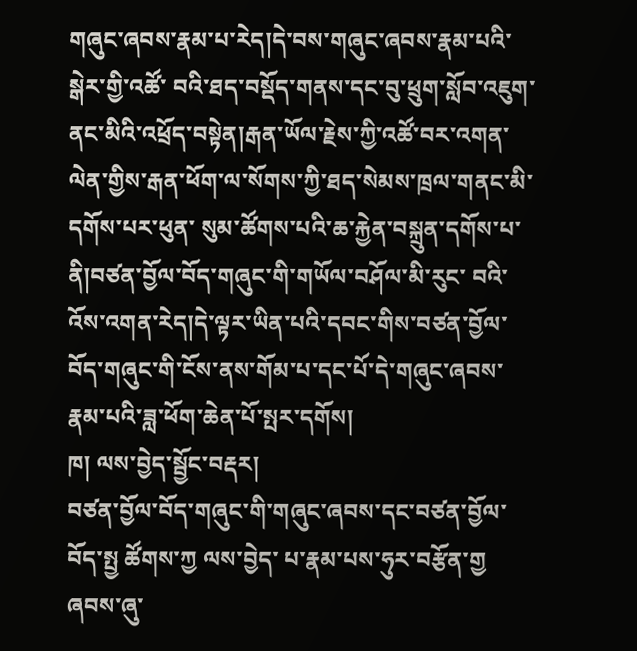གཞུང་ཞབས་རྣམ་པ་རེད།དེ་བས་གཞུང་ཞབས་རྣམ་པའི་སྒེར་གྱི་འཚོ་ བའི་ཐད་བསྡོད་གནས་དང་བུ་ཕྲུག་སློབ་འཇུག་ནང་མིའི་འཕྲོད་བསྟེན།རྒན་ཡོལ་རྗེས་ཀྱི་འཚོ་བར་འགན་ལེན་གྱིས་རྒན་ཕོག་ལ་སོགས་ཀྱི་ཐད་སེམས་ཁྲལ་གནང་མི་དགོས་པར་ཕུན་ སུམ་ཚོགས་པའི་ཆ་རྐྱེན་བསྐྲུན་དགོས་པ་ནི།བཙན་བྱོལ་བོད་གཞུང་གི་གཡོལ་བཤོལ་མི་རུང་ བའི་འོས་འགན་རེད།དེ་ལྟར་ཡིན་པའི་དབང་གིས་བཙན་བྱོལ་བོད་གཞུང་གི་ངོས་ནས་གོམ་པ་དང་པོ་དེ་གཞུང་ཞབས་རྣམ་པའི་ཟླ་ཕོག་ཆེན་པོ་སྤར་དགོས།
ཁ། ལས་བྱེད་སྦྱོང་བརྡར།
བཙན་བྱོལ་བོད་གཞུང་གི་གཞུང་ཞབས་དང་བཙན་བྱོལ་བོད་སྤྱ ཚོགས་ཀྱ ལས་བྱེད་ པ་རྣམ་པས་ཧུར་བརྩོན་གྱ ཞབས་ཞུ་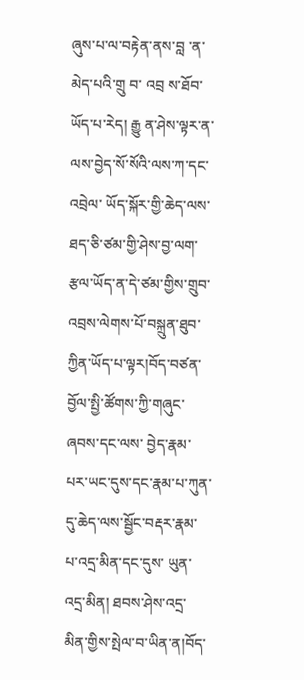ཞུས་པ་ལ་བརྟེན་ནས་བླ ་ན་མེད་པའི་གྲུ བ་ འབྲ ས་ཐོབ་ཡོད་པ་རེད། རྒྱུ ན་ཤེས་ལྟར་ན་ལས་བྱེད་སོ་སོའི་ལས་ཀ་དང་འབྲེལ་ ཡོད་སྐོར་གྱི་ཆེད་ལས་ཐད་ཅི་ཙམ་གྱི་ཤེས་བྱ་ལག་རྩལ་ཡོད་ན་དེ་ཙམ་གྱིས་གྲུབ་འབྲས་ལེགས་པོ་བསྐྲུན་ཐུབ་ཀྱིན་ཡོད་པ་ལྟར།བོད་བཙན་བྱོལ་སྤྱི་ཚོགས་ཀྱི་གཞུང་ཞབས་དང་ལས་ བྱེད་རྣམ་པར་ཡང་དུས་དང་རྣམ་པ་ཀུན་དུ་ཆེད་ལས་སྦྱོང་བརྡར་རྣམ་པ་འདྲ་མིན་དང་དུས་ ཡུན་འདྲ་མིན། ཐབས་ཤེས་འདྲ་མིན་གྱིས་སྤེལ་བ་ཡིན་ན།བོད་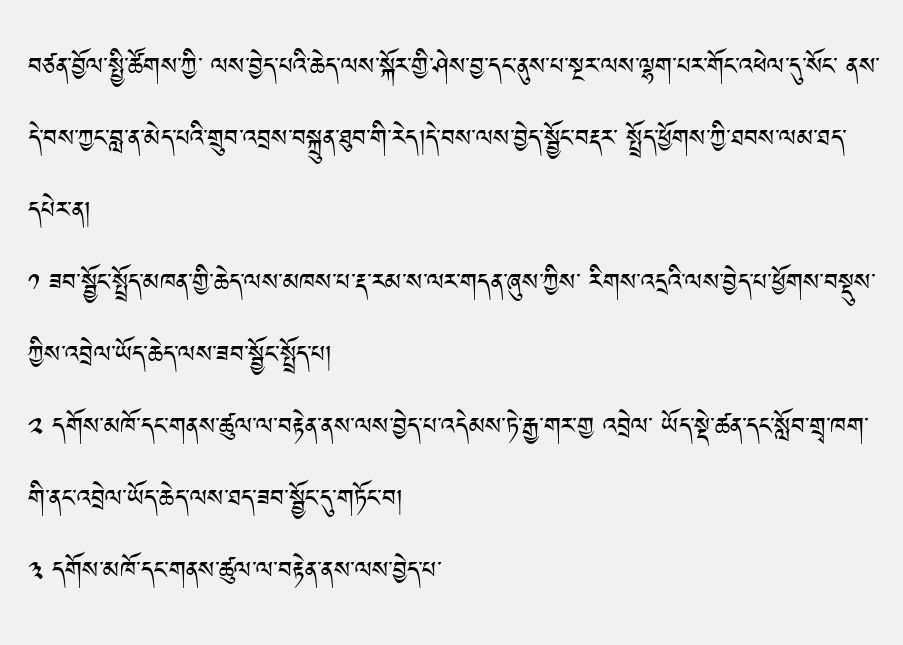བཙན་བྱོལ་སྤྱི་ཚོགས་ཀྱི་ ལས་བྱེད་པའི་ཆེད་ལས་སྐོར་གྱི་ཤེས་བྱ་དང་ནུས་པ་སྔར་ལས་ལྷག་པར་གོང་འཕེལ་དུ་སོང་ ནས་དེ་བས་ཀྱང་བླ་ན་མེད་པའི་གྲུབ་འབྲས་བསྐྲུན་ཐུབ་གི་རེད།དེ་བས་ལས་བྱེད་སྦྱོང་བརྡར་ སྤྲོད་ཕྱོགས་ཀྱི་ཐབས་ལམ་ཐད་དཔེར་ན།
༡ ཟབ་སྦྱོང་སྤྲོད་མཁན་གྱི་ཆེད་ལས་མཁས་པ་རྡ་རམ་ས་ལར་གདན་ཞུས་ཀྱིས་ རིགས་འདྲའི་ལས་བྱེད་པ་ཕྱོགས་བསྡུས་ཀྱིས་འབྲེལ་ཡོད་ཆེད་ལས་ཟབ་སྦྱོང་སྤྲོད་པ།
༢ དགོས་མཁོ་དང་གནས་ཚུལ་ལ་བརྟེན་ནས་ལས་བྱེད་པ་འདེམས་ཏེ་རྒྱ་གར་གྱ འབྲེལ་ ཡོད་སྡེ་ཚན་དང་སློབ་གྲྭ་ཁག་གི་ནང་འབྲེལ་ཡོད་ཆེད་ལས་ཐད་ཟབ་སྦྱོང་དུ་གཏོང་བ།
༣ དགོས་མཁོ་དང་གནས་ཚུལ་ལ་བརྟེན་ནས་ལས་བྱེད་པ་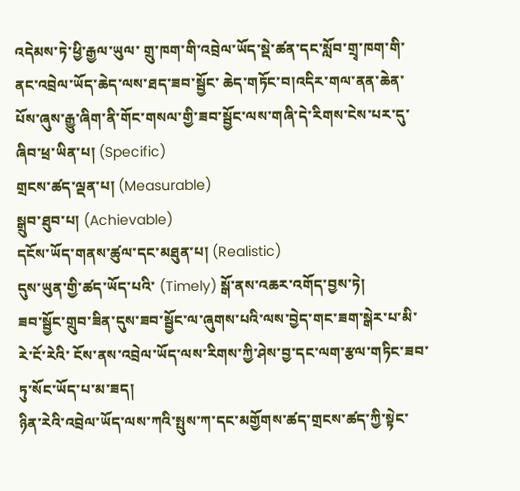འདེམས་ཏེ་ཕྱི་རྒྱལ་ཡུལ་ གྲུ་ཁག་གི་འབྲེལ་ཡོད་སྡེ་ཚན་དང་སློབ་གྲྭ་ཁག་གི་ནང་འབྲེལ་ཡོད་ཆེད་ལས་ཐད་ཟབ་སྦྱོང་ ཆེད་གཏོང་བ།འདིར་གལ་ནན་ཆེན་པོས་ཞུས་རྒྱུ་ཞིག་ནི་གོང་གསལ་གྱི་ཟབ་སྦྱོང་ལས་གཞི་དེ་རིགས་ངེས་པར་དུ་ཞིབ་ཕྲ་ཡིན་པ། (Specific)
གྲངས་ཚད་ལྡན་པ། (Measurable)
སྒྲུབ་ཐུབ་པ། (Achievable)
དངོས་ཡོད་གནས་ཚུལ་དང་མཐུན་པ། (Realistic)
དུས་ཡུན་གྱི་ཚད་ཡོད་པའི་ (Timely) སྒོ་ནས་འཆར་འགོད་བྱས་ཏེ།
ཟབ་སྦྱོང་གྲུབ་ཟིན་དུས་ཟབ་སྦྱོང་ལ་ཞུགས་པའི་ལས་བྱེད་གང་ཟག་སྒེར་པ་མི་རེ་ངོ་རེའི་ ངོས་ནས་འབྲེལ་ཡོད་ལས་རིགས་ཀྱི་ཤེས་བྱ་དང་ལག་རྩལ་གཏིང་ཟབ་ཏུ་སོང་ཡོད་པ་མ་ཟད།
ཉིན་རེའི་འབྲེལ་ཡོད་ལས་ཀའི་སྤུས་ཀ་དང་མགྱོགས་ཚད་གྲངས་ཚད་ཀྱི་སྟེང་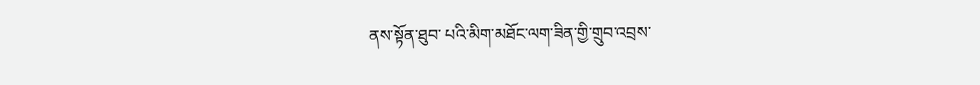ནས་སྟོན་ཐུབ་ པའི་མིག་མཐོང་ལག་ཟིན་གྱི་གྲུབ་འབྲས་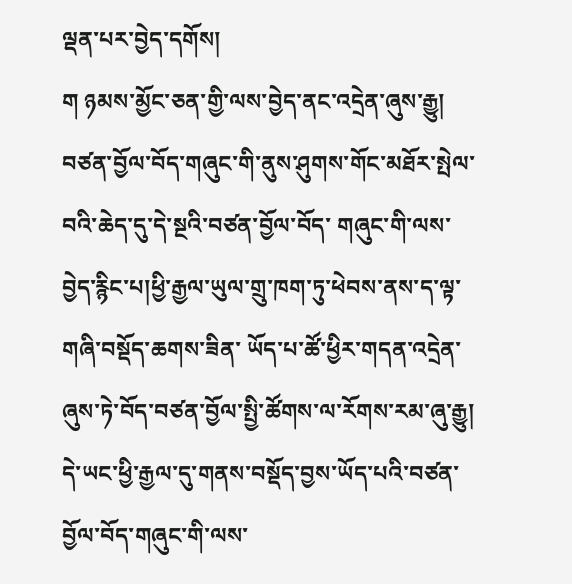ལྡན་པར་བྱེད་དགོས།
ག ཉམས་མྱོང་ཅན་གྱི་ལས་བྱེད་ནང་འདྲེན་ཞུས་རྒྱུ།
བཙན་བྱོལ་བོད་གཞུང་གི་ནུས་ཤུགས་གོང་མཐོར་སྤེལ་བའི་ཆེད་དུ་དེ་སྔའི་བཙན་བྱོལ་བོད་ གཞུང་གི་ལས་བྱེད་རྙིང་པ།ཕྱི་རྒྱལ་ཡུལ་གྲུ་ཁག་ཏུ་ཕེབས་ནས་ད་ལྟ་གཞི་བསྡོད་ཆགས་ཟིན་ ཡོད་པ་ཚོ་ཕྱིར་གདན་འདྲེན་ཞུས་ཏེ་བོད་བཙན་བྱོལ་སྤྱི་ཚོགས་ལ་རོགས་རམ་ཞུ་རྒྱུ། དེ་ཡང་ཕྱི་རྒྱལ་དུ་གནས་བསྡོད་བྱས་ཡོད་པའི་བཙན་བྱོལ་བོད་གཞུང་གི་ལས་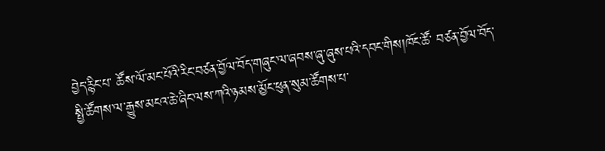བྱེད་རྙིང་པ་ ཚོས་ལོ་མང་པོའི་རིང་བཙན་བྱོལ་བོད་གཞུང་ལ་ཞབས་ཞུ་ཞུས་པའི་དབང་གིས།ཁོང་ཚོ་ བཙན་བྱོལ་བོད་སྤྱི་ཚོགས་ལ་རྒྱུས་མངའ་ཆེ་ཞིང་ལས་ཀའི་ཉམས་མྱོང་ཕུན་སུམ་ཚོགས་པ་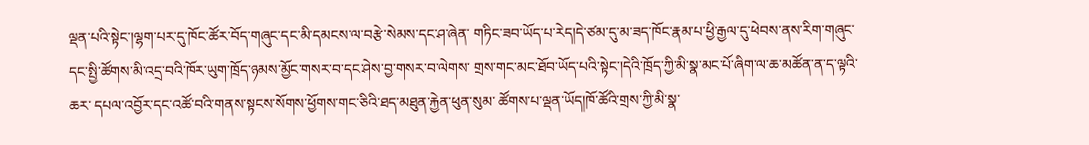ལྡན་པའི་སྟེང་།ལྷག་པར་དུ་ཁོང་ཚོར་བོད་གཞུང་དང་མི་དམངས་ལ་བརྩེ་སེམས་དང་ཤ་ཞེན་ གཏིང་ཟབ་ཡོད་པ་རེད།དེ་ཙམ་དུ་མ་ཟད་ཁོང་རྣམ་པ་ཕྱི་རྒྱལ་དུ་ཕེབས་ནས་རིག་གཞུང་ དང་སྤྱི་ཚོགས་མི་འདྲ་བའི་ཁོར་ཡུག་ཁྲོད་ཉམས་མྱོང་གསར་བ་དང་ཤེས་བྱ་གསར་བ་ལེགས་ གྲས་གང་མང་ཐོབ་ཡོད་པའི་སྟེང་།དེའི་ཁྲོད་ཀྱི་མི་སྣ་མང་པོ་ཞིག་ལ་ཆ་མཚོན་ན་ད་ལྟའི་ཆར་ དཔལ་འབྱོར་དང་འཚོ་བའི་གནས་སྟངས་སོགས་ཕྱོགས་གང་ཅིའི་ཐད་མཐུན་རྐྱེན་ཕུན་སུམ་ ཚོགས་པ་ལྡན་ཡོད།ཁོ་ཚོའི་གྲས་ཀྱི་མི་སྣ་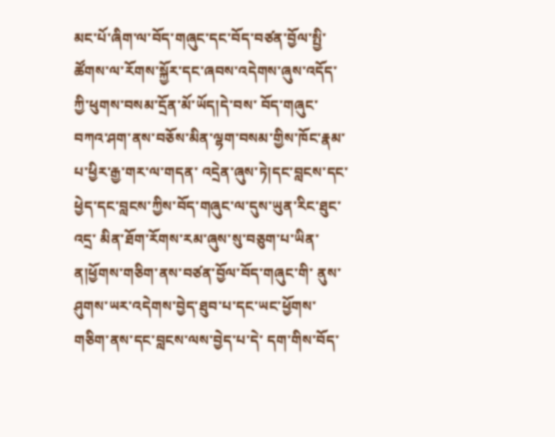མང་པོ་ཞིག་ལ་བོད་གཞུང་དང་བོད་བཙན་བྱོལ་སྤྱི་ ཚོགས་ལ་རོགས་སྐྱོར་དང་ཞབས་འདེགས་ཞུས་འདོད་ཀྱི་ཕུགས་བསམ་དྲོན་མོ་ཡོད།དེ་བས་ བོད་གཞུང་བཀའ་ཤག་ནས་བཅོས་མིན་ལྷག་བསམ་གྱིས་ཁོང་རྣམ་པ་ཕྱིར་རྒྱ་གར་ལ་གདན་ འདྲེན་ཞུས་ཏེ།དང་བླངས་དང་ཕྱེད་དང་བླངས་ཀྱིས་བོད་གཞུང་ལ་དུས་ཡུན་རིང་ཐུང་འདྲ་ མིན་ཐོག་རོགས་རམ་ཞུས་སུ་བཅུག་པ་ཡིན་ན།ཕྱོགས་གཅིག་ནས་བཙན་བྱོལ་བོད་གཞུང་གི་ ནུས་ཤུགས་ཡར་འདེགས་བྱེད་ཐུབ་པ་དང་ཡང་ཕྱོགས་གཅིག་ནས་དང་བླངས་ལས་བྱེད་པ་དེ་ དག་གིས་བོད་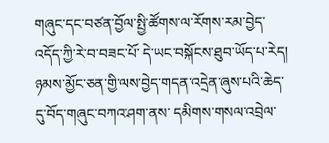གཞུང་དང་བཙན་བྱོལ་སྤྱི་ཚོགས་ལ་རོགས་རམ་བྱེད་འདོད་ཀྱི་རེ་བ་བཟང་པོ་ དེ་ཡང་བསྐོངས་ཐུབ་ཡོད་པ་རེད།
ཉམས་མྱོང་ཅན་གྱི་ལས་བྱེད་གདན་འདྲེན་ཞུས་པའི་ཆེད་དུ་བོད་གཞུང་བཀའ་ཤག་ནས་ དམིགས་གསལ་འབྲེལ་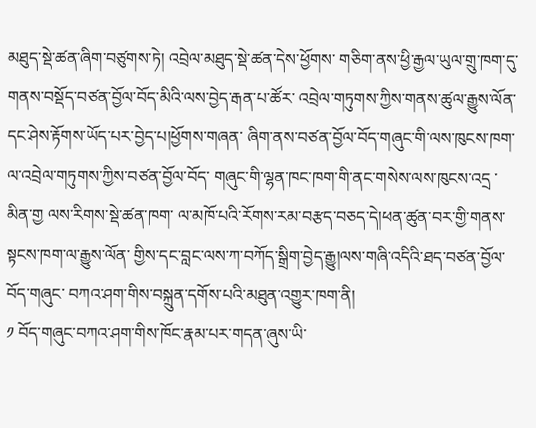མཐུད་སྡེ་ཚན་ཞིག་བཙུགས་ཏེ། འབྲེལ་མཐུད་སྡེ་ཚན་དེས་ཕྱོགས་ གཅིག་ནས་ཕྱི་རྒྱལ་ཡུལ་གྲུ་ཁག་དུ་གནས་བསྡོད་བཙན་བྱོལ་བོད་མིའི་ལས་བྱེད་རྒན་པ་ཚོར་ འབྲེལ་གཏུགས་ཀྱིས་གནས་ཚུལ་རྒྱུས་ལོན་དང་ཤེས་རྟོགས་ཡོད་པར་བྱེད་པ།ཕྱོགས་གཞན་ ཞིག་ནས་བཙན་བྱོལ་བོད་གཞུང་གི་ལས་ཁུངས་ཁག་ལ་འབྲེལ་གཏུགས་ཀྱིས་བཙན་བྱོལ་བོད་ གཞུང་གི་ལྷན་ཁང་ཁག་གི་ནང་གསེས་ལས་ཁུངས་འདྲ ་ མིན་གྱ ལས་རིགས་སྡེ་ཚན་ཁག་ ལ་མཁོ་པའི་རོགས་རམ་བརྩད་བཅད་དེ།ཕན་ཚུན་བར་གྱི་གནས་སྟངས་ཁག་ལ་རྒྱུས་ལོན་ གྱིས་དང་བླང་ལས་ཀ་བཀོད་སྒྲིག་བྱེད་རྒྱུ།ལས་གཞི་འདིའི་ཐད་བཙན་བྱོལ་བོད་གཞུང་ བཀའ་ཤག་གིས་བསྐྲུན་དགོས་པའི་མཐུན་འགྱུར་ཁག་ནི།
༡ བོད་གཞུང་བཀའ་ཤག་གིས་ཁོང་རྣམ་པར་གདན་ཞུས་ཡི་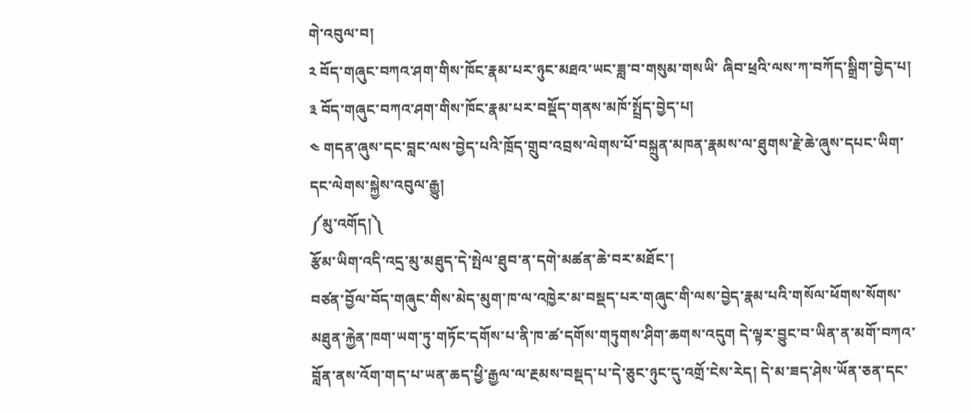གེ་འབུལ་བ།
༢ བོད་གཞུང་བཀའ་ཤག་གིས་ཁོང་རྣམ་པར་ཉུང་མཐའ་ཡང་ཟླ་བ་གསུམ་གསཡི་ ཞིབ་ཕྲའི་ལས་ཀ་བཀོད་སྒྲིག་བྱེད་པ།
༣ བོད་གཞུང་བཀའ་ཤག་གིས་ཁོང་རྣམ་པར་བསྡོད་གནས་མཁོ་སྤྲོད་བྱེད་པ།
༤ གདན་ཞུས་དང་བླང་ལས་བྱེད་པའི་ཁྲོད་གྲུབ་འབྲས་ལེགས་པོ་བསྐྲུན་མཁན་རྣམས་ལ་ཐུགས་རྗེ་ཆེ་ཞུས་དཔང་ཡིག་དང་ལེགས་སྐྱེས་འབུལ་རྒྱུ།
༼མུ་འགོད།༽
རྩོམ་ཡིག་འདི་འདྲ་མུ་མཐུད་དེ་སྤེལ་ཐུབ་ན་དགེ་མཚན་ཆེ་བར་མཐོང་།
བཙན་བྱོལ་བོད་གཞུང་གིས་མེད་མུག་ཁ་ལ་འཁྱེར་མ་བསྡད་པར་གཞུང་གི་ལས་བྱེད་རྣམ་པའི་གསོལ་ཕོགས་སོགས་མཐུན་རྐྱེན་ཁག་ཡག་ཏུ་གཏོང་དགོས་པ་ནི་ཁ་ཚ་དགོས་གཏུགས་ཤིག་ཆགས་འདུག དེ་ལྟར་བྱུང་བ་ཡིན་ན་མགོ་བཀའ་བློན་ནས་འོག་གད་པ་ཡན་ཆད་ཕྱི་རྒྱལ་ལ་རྔམས་བསྡད་པ་དེ་ཅུང་ཉུང་དུ་འགྲོ་ངེས་རེད། དེ་མ་ཟད་ཤེས་ཡོན་ཅན་དང་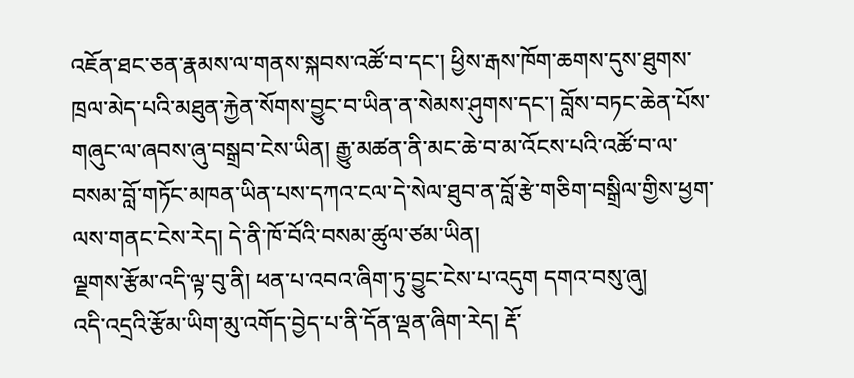འཇོན་ཐང་ཅན་རྣམས་ལ་གནས་སྐབས་འཚོ་བ་དང་། ཕྱིས་རྒས་ཁོག་ཆགས་དུས་ཐུགས་ཁྲལ་མེད་པའི་མཐུན་རྐྱེན་སོགས་བྱུང་བ་ཡིན་ན་སེམས་ཤུགས་དང་། བློས་བཏང་ཆེན་པོས་གཞུང་ལ་ཞབས་ཞུ་བསྒྲབ་ངེས་ཡིན། རྒྱུ་མཚན་ནི་མང་ཆེ་བ་མ་འོངས་པའི་འཚོ་བ་ལ་བསམ་བློ་གཏོང་མཁན་ཡིན་པས་དཀའ་ངལ་དེ་སེལ་ཐུབ་ན་བློ་རྩེ་གཅིག་བསྒྲིལ་གྱིས་ཕྱག་ལས་གནང་ངེས་རེད། དེ་ནི་ཁོ་བོའི་བསམ་ཚུལ་ཙམ་ཡིན།
ལྗགས་རྩོམ་འདི་ལྟ་བུ་ནི། ཕན་པ་འབའ་ཞིག་ཏུ་བྱུང་ངེས་པ་འདུག དགའ་བསུ་ཞུ།
འདི་འདྲའི་རྩོམ་ཡིག་མུ་འགོད་བྱེད་པ་ནི་དོན་ལྡན་ཞིག་རེད། རྡོ་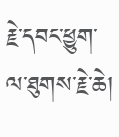རྗེ་དབང་ཕྱུག་ལ་ཐུགས་རྗེ་ཆེ།